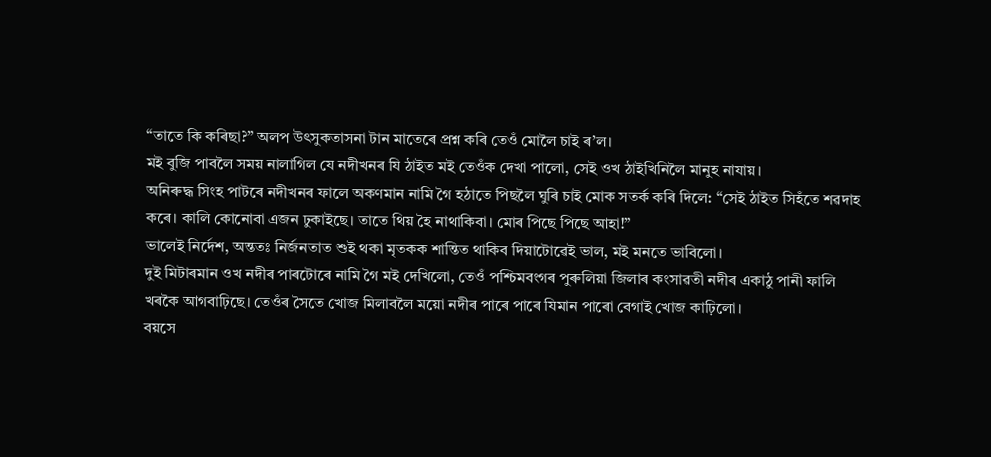“তাতে কি কৰিছা?” অলপ উৎসুকতাসনা টান মাতেৰে প্ৰশ্ন কৰি তেওঁ মোলৈ চাই ৰ’ল।
মই বুজি পাবলৈ সময় নালাগিল যে নদীখনৰ যি ঠাইত মই তেওঁক দেখা পালো, সেই ওখ ঠাইখিনিলৈ মানুহ নাযায়।
অনিৰুদ্ধ সিংহ পাটৰে নদীখনৰ ফালে অকণমান নামি গৈ হঠাতে পিছলৈ ঘুৰি চাই মোক সতৰ্ক কৰি দিলে: “সেই ঠাইত সিহঁতে শৱদাহ কৰে। কালি কোনোবা এজন ঢুকাইছে। তাতে থিয় হৈ নাথাকিবা। মোৰ পিছে পিছে আহা!”
ভালেই নিৰ্দেশ, অন্ততঃ নিৰ্জনতাত শুই থকা মৃতকক শান্তিত থাকিব দিয়াটোৱেই ভাল, মই মনতে ভাবিলো।
দুই মিটাৰমান ওখ নদীৰ পাৰটোৰে নামি গৈ মই দেখিলো, তেওঁ পশ্চিমবংগৰ পুৰুলিয়া জিলাৰ কংসাৱতী নদীৰ একাঠু পানী ফালি খৰকৈ আগবাঢ়িছে। তেওঁৰ সৈতে খোজ মিলাবলৈ ময়ো নদীৰ পাৰে পাৰে যিমান পাৰো বেগাই খোজ কাঢ়িলো।
বয়সে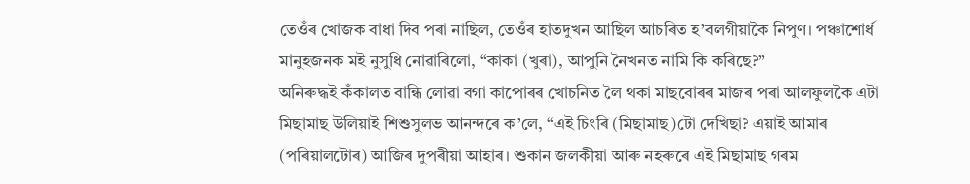তেওঁৰ খোজক বাধা দিব পৰা নাছিল, তেওঁৰ হাতদুখন আছিল আচৰিত হ’বলগীয়াকৈ নিপুণ। পঞ্চাশোৰ্ধ মানুহজনক মই নুসুধি নোৱাৰিলো, “কাকা (খুৰা), আপুনি নৈখনত নামি কি কৰিছে?”
অনিৰুদ্ধই কঁকালত বান্ধি লোৱা বগা কাপোৰৰ খোচনিত লৈ থকা মাছবোৰৰ মাজৰ পৰা আলফুলকৈ এটা মিছামাছ উলিয়াই শিশুসুলভ আনন্দৰে ক’লে, “এই চিংৰি (মিছামাছ)টো দেখিছা? এয়াই আমাৰ (পৰিয়ালটোৰ) আজিৰ দুপৰীয়া আহাৰ। শুকান জলকীয়া আৰু নহৰুৰে এই মিছামাছ গৰম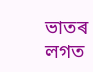ভাতৰ লগত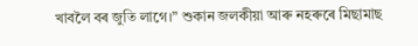খাবলৈ বৰ জুতি লাগে।” শুকান জলকীয়া আৰু নহৰুৰে মিছামাছ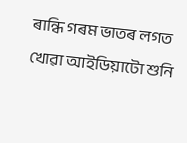ৰান্ধি গৰম ভাতৰ লগত খোৱা আইডিয়াটো শুনি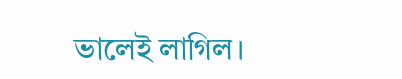ভালেই লাগিল।